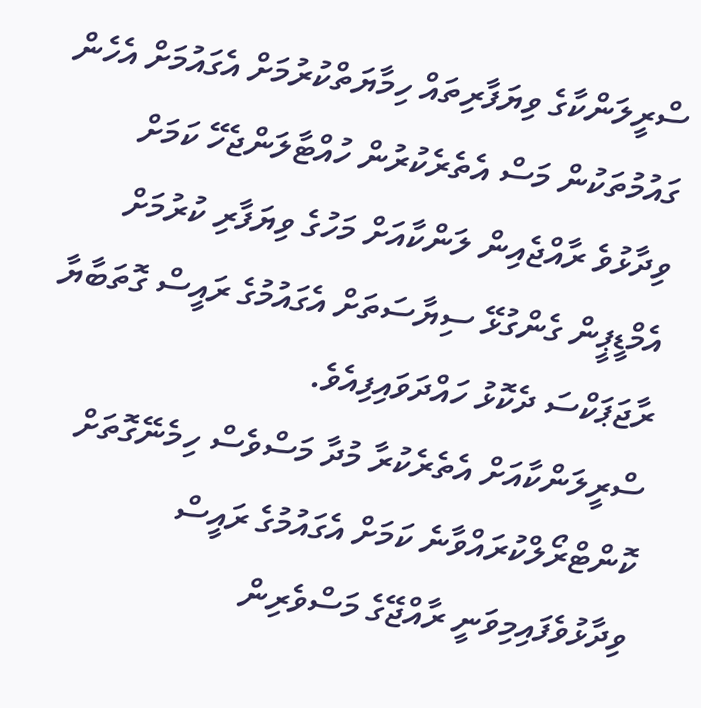ސްރީލަންކާގެ ވިޔަފާރިތައް ހިމާޔަތްކުރުމަށް އެގައުމަށް އެހެން ގައުމުތަކުން މަސް އެތެރެކުރުން ހުއްޓާލަންޖެހޭ ކަމަށް ވިދާޅުވެ ރާއްޖެއިން ލަންކާއަށް މަހުގެ ވިޔަފާރި ކުރުމަށް އެމްޑީޕީން ގެންގުޅޭ ސިޔާސަތަށް އެގައުމުގެ ރައީސް ގޮތަބާޔާ ރާޖަޕަކްސަ ދެކޮޅު ހައްދަވައިފިއެވެ.
ސްރީލަންކާއަށް އެތެރެކުރާ މުދާ މަސްވެސް ހިމެނޭގޮތަށް ކޮންޓްރޯލްކުރައްވާނެ ކަމަށް އެގައުމުގެ ރައީސް ވިދާޅުވެފައިމިވަނީ ރާއްޖޭގެ މަސްވެރިން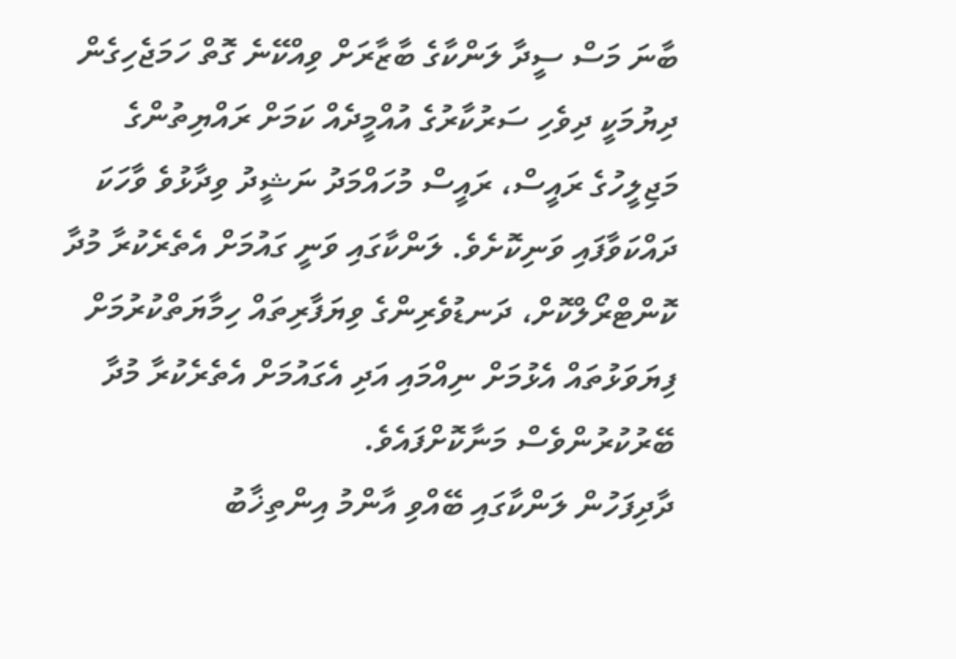ބާނަ މަސް ސީދާ ލަންކާގެ ބާޒާރަށް ވިއްކޭނެ ގޮތް ހަމަޖެހިގެން ދިޔުމަކީ ދިވެހި ސަރުކާރުގެ އުއްމީދެއް ކަމަށް ރައްޔިތުންގެ މަޖިލީހުގެ ރައީސް، ރައީސް މުހައްމަދު ނަޝީދު ވިދާޅުވެ ވާހަކަ ދައްކަވާފައި ވަނިކޮށެވެ. ލަންކާގައި ވަނީ ގައުމަށް އެތެރެކުރާ މުދާ ކޮންޓްރޯލްކޮށް، ދަނޑުވެރިންގެ ވިޔަފާރިތައް ހިމާޔަތްކުރުމަށް ފިޔަވަޅުތައް އެޅުމަށް ނިއްމައި އަދި އެގައުމަށް އެތެރެކުރާ މުދާ ބޭރުކުރުންވެސް މަނާކޮށްފައެވެ.
ދާދިފަހުން ލަންކާގައި ބޭއްވި އާންމު އިންތިޚާބު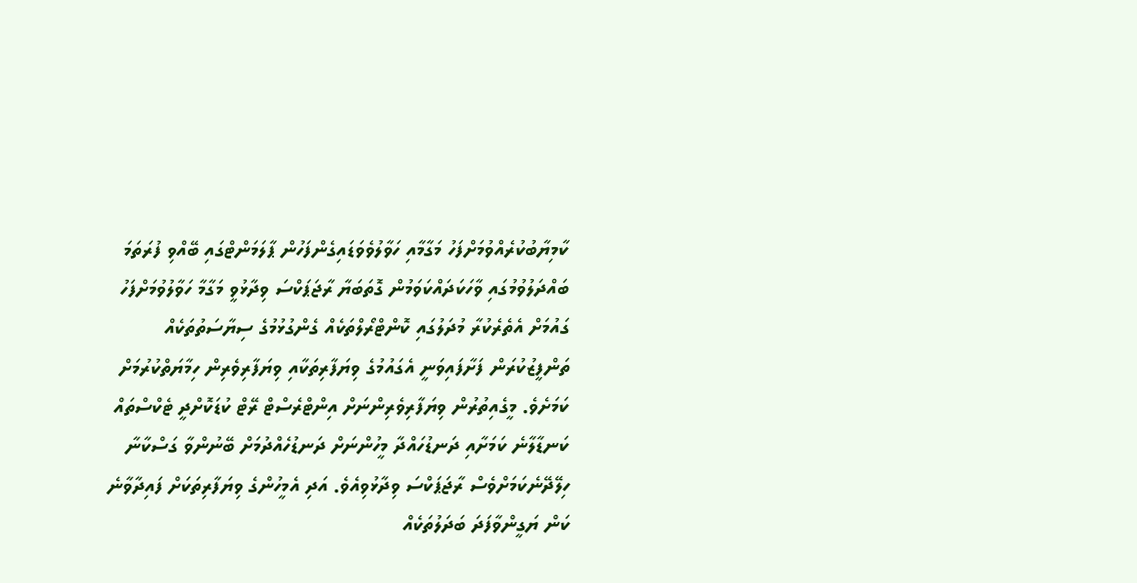ކާމިޔާބުކުރެއްވުމަށްފަހު މަގާމާއި ހަވާލުވެވަޑައިގެންފަހުން ޕާލަމަންޓްގައި ބޭއްވި ފުރަތަމަ ބައްދަލުވުމުގައި ވާހަކަދައްކަވަމުން ގޮތަބަޔާ ރާޖަޕަކްސަ ވިދާޅުވީ މަގާމާ ހަވާލުވުމަށްފަހު ގައުމަށް އެތެރެކުރާ މުދަލުގައި ކޮންޓްރޯލްތަކެއް ގެންގުޅުމުގެ ސިޔާސަތުތަކެއް ތަންފީޒުކުރަން ފަށާފައިވަނީ އެގައުމުގެ ވިޔަފާރިތަކާއި ވިޔަފާރިވެރިން ހިމާޔަތްކުރުމަށް ކަމަށެވެ. މީގެއިތުރުން ވިޔަފާރިވެރިންނަށް އިންޓްރެސްޓް ރޭޓް ކުޑަކޮށްދީ ޓެކްސްތައް ކަނޑާލާނެ ކަމަށާއި ދަނޑުހައްދާ މީހުންނަށް ދަނޑުހެއްދުމަށް ބޭނުންވާ ގަސްކާނާ ހިލޭދޭނެކަމަށްވެސް ރާޖަޕަކްސަ ވިދާޅުވިއެވެ. އަދި އެމީހުންގެ ވިޔަފާރިތަކަށް ފައިދާވާނެ ކަން ޔަގީންވާފަދަ ބަދަލުތަކެއް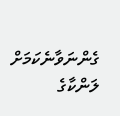ގެންނަވާނެކަމަށް ލަންކާގެ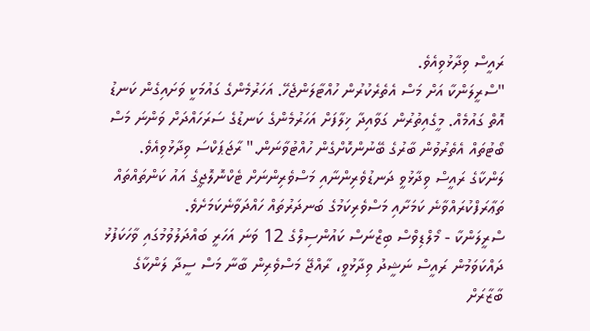ރައީސް ވިދާޅުވިއެވެ.
"ސްރީލަންކާ އަށް މަސް އެތެރެކުރުން ހުއްޓާލަންޖެހޭ. އަހަރުމެންގެ ގައުމަކީ ވަށައިގެން ކަނޑު އޮތް ގައުމެއް. މީގެއިތުރުން ގަވާއިދާ ޚިލާފަށް އަހަރުމެންގެ ކަނޑުގެ ސަރަހައްދަށް ވަންނަ މަސް ބޯޓުތައް އެތެރުވުން ބާރުގެ ބޭނުންކޮށްގެން ހުއްޓުވާނަން." ރާޖަޕަކްސަ ވިދާޅުވިއެވެ.
ލަންކާގެ ރައީސް ވިދާޅުވީ ދަނޑުވެރިންނާއި މަސްވެރިންނަށް ޓެކްނޮލޮޖީގެ އައު ކަންތައްތައް ތަޢާރަފްކުރައްވާނެ ކަމަށާއި މަސްވެރިކަމުގެ ބަނދަރުތައް ހައްދަވާނެކަމަށެވެ.
ސްރީލަންކާ - މޯލްޑިވްސް ބިޒްނަސް ކައުންސިލްގެ 12 ވަނަ އަހަރީ ބައްދަލުވުމުގައި ވާހަކަފުޅު ދައްކަވަމުން ރައީސް ނަޝީދު ވިދާޅުވީ، ރާއްޖޭ މަސްވެރިން ބާނާ މަސް ސީދާ ލަންކާގެ ބާޒާރަށް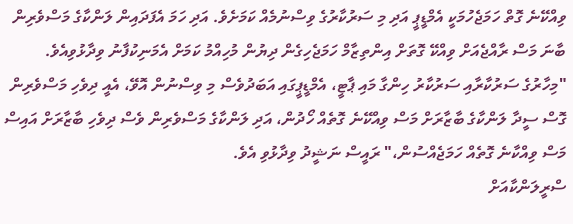ވިއްކޭނެ ގޮތް ހަމަޖެހުމަކީ އެމްޑީޕީ އަދި މި ސަރުކާރުގެ ވިސްނުމެއް ކަމަށެވެ. އަދި ހަމަ އެފަދައިން ލަންކާގެ މަސްވެރިން ބާނަ މަސް ރާއްޖެއަށް ވިއްކޭ ގޮތަށް އިންތިޒާމް ހަމަޖެހިގެން ދިޔުން މުހިއްމު ކަމަށް އެމަނިކުފާނު ވިދާޅުވިއެވެ.
"މިހާރުގެ ސަރުކާރާއި ސަރުކާރު ހިންގާ މައި ޕާޓީ، އެމްޑީޕީގައި އަބަދުވެސް މި ވިސްނުން އޮވޭ، އެއީ ދިވެހި މަސްވެރިން ގޮސް ސީދާ ލަންކާގެ ބާޒާރަށް މަސް ވިއްކޭނެ ގޮތެއް ހޯދުން، އަދި ލަންކާގެ މަސްވެރިން ވެސް ދިވެހި ބާޒާރަށް އައިސް މަސް ވިއްކާނެ ގޮތެއް ހަމަޖެއްސުން،" ރައީސް ނަޝީދު ވިދާޅުވި އެވެ.
ސްރީލަންކާއަށް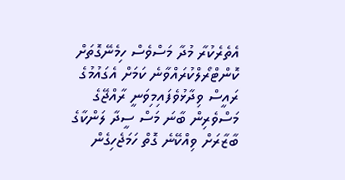އެތެރެކުރާ މުދާ މަސްވެސް ހިމެނޭގޮތަށް ކޮންޓްރޯލްކުރައްވާނެ ކަމަށް އެގައުމުގެ ރައީސް ވިދާޅުވެފައިމިވަނީ ރާއްޖޭގެ މަސްވެރިން ބާނަ މަސް ސީދާ ލަންކާގެ ބާޒާރަށް ވިއްކޭނެ ގޮތް ހަމަޖެހިގެން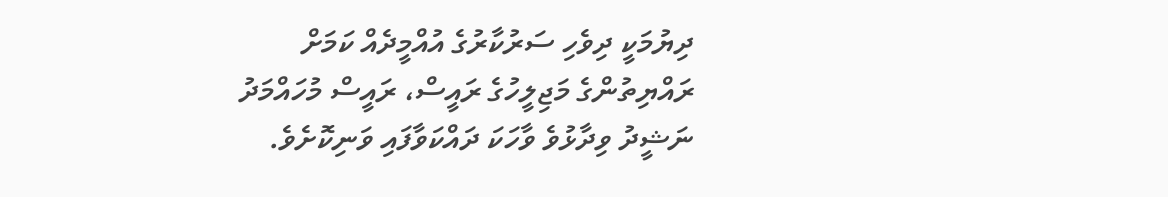ދިޔުމަކީ ދިވެހި ސަރުކާރުގެ އުއްމީދެއް ކަމަށް ރައްޔިތުންގެ މަޖިލީހުގެ ރައީސް، ރައީސް މުހައްމަދު ނަޝީދު ވިދާޅުވެ ވާހަކަ ދައްކަވާފައި ވަނިކޮށެވެ.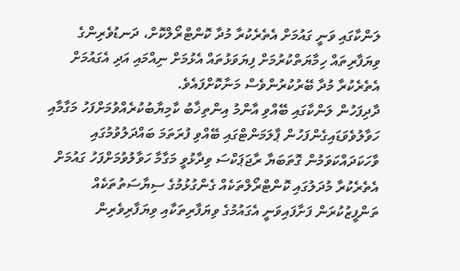ލަންކާގައި ވަނީ ގައުމަށް އެތެރެކުރާ މުދާ ކޮންޓްރޯލްކޮށް، ދަނޑުވެރިންގެ ވިޔަފާރިތައް ހިމާޔަތްކުރުމަށް ފިޔަވަޅުތައް އެޅުމަށް ނިއްމައި އަދި އެގައުމަށް އެތެރެކުރާ މުދާ ބޭރުކުރުންވެސް މަނާކޮށްފައެވެ.
ދާދިފަހުން ލަންކާގައި ބޭއްވި އާންމު އިންތިޚާބު ކާމިޔާބުކުރެއްވުމަށްފަހު މަގާމާއި ހަވާލުވެވަޑައިގެންފަހުން ޕާލަމަންޓްގައި ބޭއްވި ފުރަތަމަ ބައްދަލުވުމުގައި ވާހަކަދައްކަވަމުން ގޮތަބަޔާ ރާޖަޕަކްސަ ވިދާޅުވީ މަގާމާ ހަވާލުވުމަށްފަހު ގައުމަށް އެތެރެކުރާ މުދަލުގައި ކޮންޓްރޯލްތަކެއް ގެންގުޅުމުގެ ސިޔާސަތުތަކެއް ތަންފީޒުކުރަން ފަށާފައިވަނީ އެގައުމުގެ ވިޔަފާރިތަކާއި ވިޔަފާރިވެރިން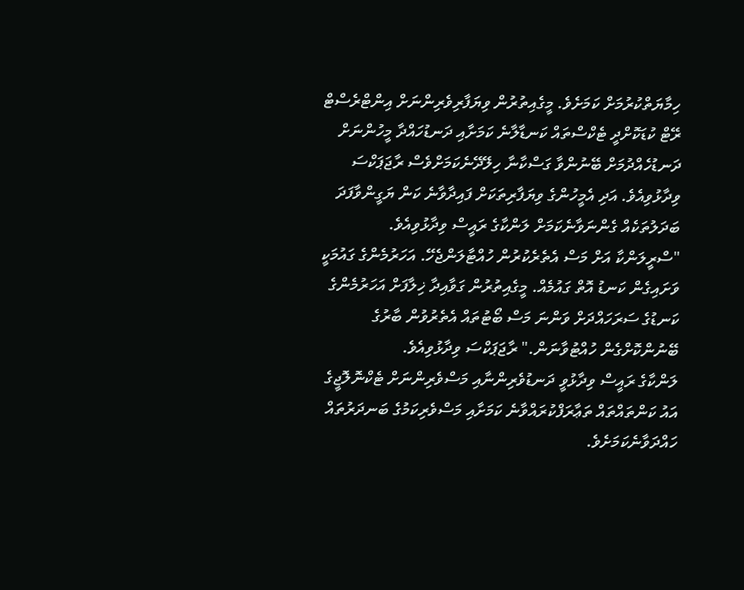ހިމާޔަތްކުރުމަށް ކަމަށެވެ. މީގެއިތުރުން ވިޔަފާރިވެރިންނަށް އިންޓްރެސްޓް ރޭޓް ކުޑަކޮށްދީ ޓެކްސްތައް ކަނޑާލާނެ ކަމަށާއި ދަނޑުހައްދާ މީހުންނަށް ދަނޑުހެއްދުމަށް ބޭނުންވާ ގަސްކާނާ ހިލޭދޭނެކަމަށްވެސް ރާޖަޕަކްސަ ވިދާޅުވިއެވެ. އަދި އެމީހުންގެ ވިޔަފާރިތަކަށް ފައިދާވާނެ ކަން ޔަގީންވާފަދަ ބަދަލުތަކެއް ގެންނަވާނެކަމަށް ލަންކާގެ ރައީސް ވިދާޅުވިއެވެ.
"ސްރީލަންކާ އަށް މަސް އެތެރެކުރުން ހުއްޓާލަންޖެހޭ. އަހަރުމެންގެ ގައުމަކީ ވަށައިގެން ކަނޑު އޮތް ގައުމެއް. މީގެއިތުރުން ގަވާއިދާ ޚިލާފަށް އަހަރުމެންގެ ކަނޑުގެ ސަރަހައްދަށް ވަންނަ މަސް ބޯޓުތައް އެތެރުވުން ބާރުގެ ބޭނުންކޮށްގެން ހުއްޓުވާނަން." ރާޖަޕަކްސަ ވިދާޅުވިއެވެ.
ލަންކާގެ ރައީސް ވިދާޅުވީ ދަނޑުވެރިންނާއި މަސްވެރިންނަށް ޓެކްނޮލޮޖީގެ އައު ކަންތައްތައް ތަޢާރަފްކުރައްވާނެ ކަމަށާއި މަސްވެރިކަމުގެ ބަނދަރުތައް ހައްދަވާނެކަމަށެވެ.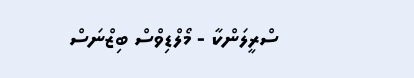ސްރީލަންކާ - މޯލްޑިވްސް ބިޒްނަސް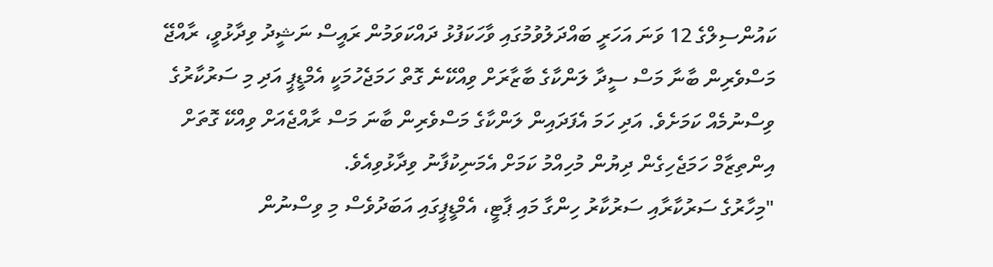ކައުންސިލްގެ 12 ވަނަ އަހަރީ ބައްދަލުވުމުގައި ވާހަކަފުޅު ދައްކަވަމުން ރައީސް ނަޝީދު ވިދާޅުވީ، ރާއްޖޭ މަސްވެރިން ބާނާ މަސް ސީދާ ލަންކާގެ ބާޒާރަށް ވިއްކޭނެ ގޮތް ހަމަޖެހުމަކީ އެމްޑީޕީ އަދި މި ސަރުކާރުގެ ވިސްނުމެއް ކަމަށެވެ. އަދި ހަމަ އެފަދައިން ލަންކާގެ މަސްވެރިން ބާނަ މަސް ރާއްޖެއަށް ވިއްކޭ ގޮތަށް އިންތިޒާމް ހަމަޖެހިގެން ދިޔުން މުހިއްމު ކަމަށް އެމަނިކުފާނު ވިދާޅުވިއެވެ.
"މިހާރުގެ ސަރުކާރާއި ސަރުކާރު ހިންގާ މައި ޕާޓީ، އެމްޑީޕީގައި އަބަދުވެސް މި ވިސްނުން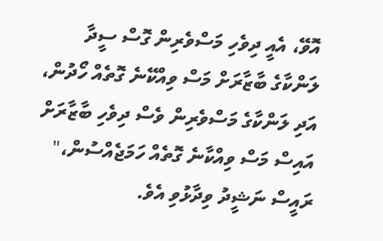އޮވޭ، އެއީ ދިވެހި މަސްވެރިން ގޮސް ސީދާ ލަންކާގެ ބާޒާރަށް މަސް ވިއްކޭނެ ގޮތެއް ހޯދުން، އަދި ލަންކާގެ މަސްވެރިން ވެސް ދިވެހި ބާޒާރަށް އައިސް މަސް ވިއްކާނެ ގޮތެއް ހަމަޖެއްސުން،" ރައީސް ނަޝީދު ވިދާޅުވި އެވެ.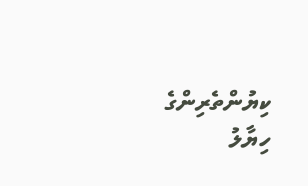ކިޔުންތެރިންގެ ހިޔާލު